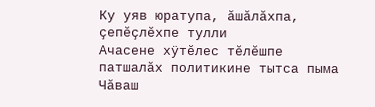Ку уяв юратупа, ăшăлăхпа, çепĕçлĕхпе тулли
Ачасене хÿтĕлес тĕлĕшпе патшалăх политикине тытса пыма Чăваш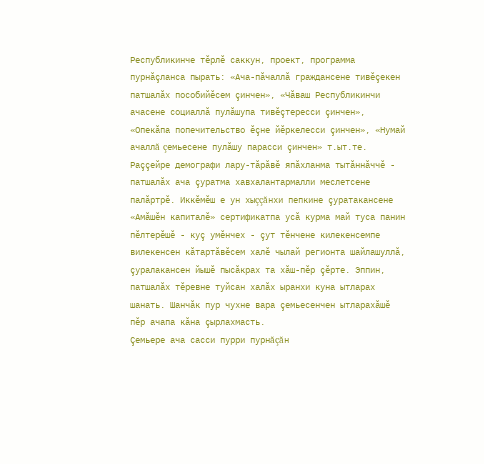Республикинче тĕрлĕ саккун, проект, программа пурнăçланса пырать: «Ача-пăчаллă граждансене тивĕçекен патшалăх пособийĕсем çинчен», «Чăваш Республикинчи ачасене социаллă пулăшупа тивĕçтересси çинчен», «Опекăпа попечительство ĕçне йĕркелесси çинчен», «Нумай ачаллă çемьесене пулăшу парасси çинчен» т.ыт.те. Раççейре демографи лару-тăрăвĕ япăхланма тытăннăччĕ - патшалăх ача çуратма хавхалантармалли меслетсене палăртрĕ. Иккĕмĕш е ун хыççăнхи пепкине çуратакансене «Амăшĕн капиталĕ» сертификатпа усă курма май туса панин пĕлтерĕшĕ - куç умĕнчех - çут тĕнчене килекенсемпе вилекенсен кăтартăвĕсем халĕ чылай регионта шайлашуллă, çуралакансен йышĕ пысăкрах та хăш-пĕр çĕрте. Эппин, патшалăх тĕревне туйсан халăх ыранхи куна ытларах шанать. Шанчăк пур чухне вара çемьесенчен ытларахăшĕ пĕр ачапа кăна çырлахмасть.
Çемьере ача сасси пурри пурнăçăн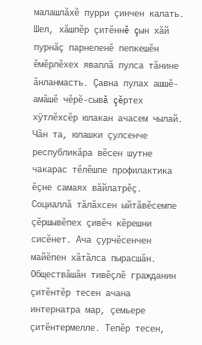малашлăхĕ пурри çинчен калать. Шел, хăшпĕр çитĕннĕ çын хăй пурнăç парнеленĕ пепкешĕн ĕмĕрлĕхех яваплă пулса тăнине ăнланмасть. Çавна пулах ашшĕ-амăшĕ чĕрĕ-сывă çĕртех хÿтлĕхсĕр юлакан ачасем чылай. Чăн та, юлашки çулсенче республикăра вĕсен шутне чакарас тĕлĕшпе профилактика ĕçне самаях вăйлатрĕç. Социаллă тăлăхсен ыйтăвĕсемпе çĕршывĕпех çивĕч кĕрешни сисĕнет. Ача çурчĕсенчен майĕпен хăтăлса пырасшăн. Обществăшăн тивĕçлĕ гражданин çитĕнтĕр тесен ачана интернатра мар, çемьере çитĕнтермелле. Тепĕр тесен,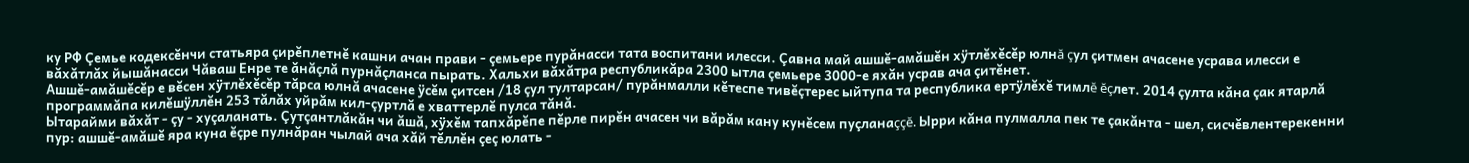ку РФ Çемье кодексĕнчи статьяра çирĕплетнĕ кашни ачан прави - çемьере пурăнасси тата воспитани илесси. Çавна май ашшĕ-амăшĕн хÿтлĕхĕсĕр юлнă çул çитмен ачасене усрава илесси е вăхăтлăх йышăнасси Чăваш Енре те ăнăçлă пурнăçланса пырать. Хальхи вăхăтра республикăра 2300 ытла çемьере 3000-е яхăн усрав ача çитĕнет.
Ашшĕ-амăшĕсĕр е вĕсен хÿтлĕхĕсĕр тăрса юлнă ачасене ÿсĕм çитсен /18 çул тултарсан/ пурăнмалли кĕтеспе тивĕçтерес ыйтупа та республика ертÿлĕхĕ тимлĕ ĕçлет. 2014 çулта кăна çак ятарлă программăпа килĕшÿллĕн 253 тăлăх уйрăм кил-çуртлă е хваттерлĕ пулса тăнă.
Ытарайми вăхăт - çу - хуçаланать. Çутçантлăкăн чи ăшă, хÿхĕм тапхăрĕпе пĕрле пирĕн ачасен чи вăрăм кану кунĕсем пуçланаççĕ. Ырри кăна пулмалла пек те çакăнта - шел, сисчĕвлентерекенни пур: ашшĕ-амăшĕ яра куна ĕçре пулнăран чылай ача хăй тĕллĕн çеç юлать -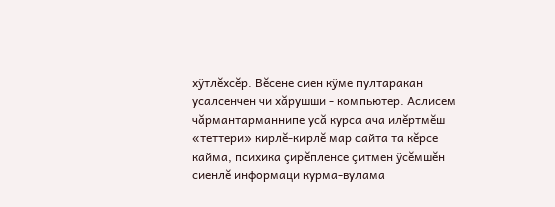хÿтлĕхсĕр. Вĕсене сиен кÿме пултаракан усалсенчен чи хăрушши - компьютер. Аслисем чăрмантарманнипе усă курса ача илĕртмĕш «теттери» кирлĕ-кирлĕ мар сайта та кĕрсе кайма, психика çирĕпленсе çитмен ÿсĕмшĕн сиенлĕ информаци курма-вулама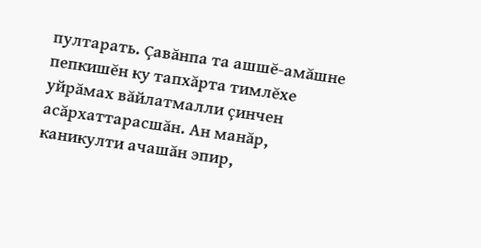пултарать. Çавăнпа та ашшĕ-амăшне пепкишĕн ку тапхăрта тимлĕхе уйрăмах вăйлатмалли çинчен асăрхаттарасшăн. Ан манăр, каникулти ачашăн эпир,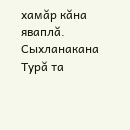хамăр кăна яваплă. Сыхланакана Турă та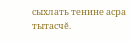сыхлать тенине асра тытасчĕ.